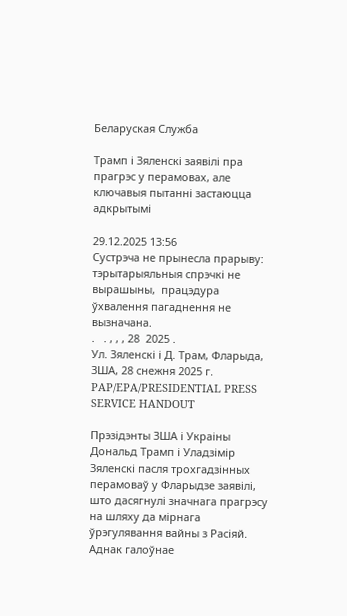Беларуская Служба

Трамп і Зяленскі заявілі пра прагрэс у перамовах, але ключавыя пытанні застаюцца адкрытымі

29.12.2025 13:56
Сустрэча не прынесла прарыву: тэрытарыяльныя спрэчкі не вырашыны,  працэдура ўхвалення пагаднення не вызначана.
.   . , , , 28  2025 .
Ул. Зяленскі і Д. Трам, Фларыда, ЗША, 28 снежня 2025 г. PAP/EPA/PRESIDENTIAL PRESS SERVICE HANDOUT

Прэзідэнты ЗША і Украіны Дональд Трамп і Уладзімір Зяленскі пасля трохгадзінных перамоваў у Фларыдзе заявілі, што дасягнулі значнага прагрэсу на шляху да мірнага ўрэгулявання вайны з Расіяй. Аднак галоўнае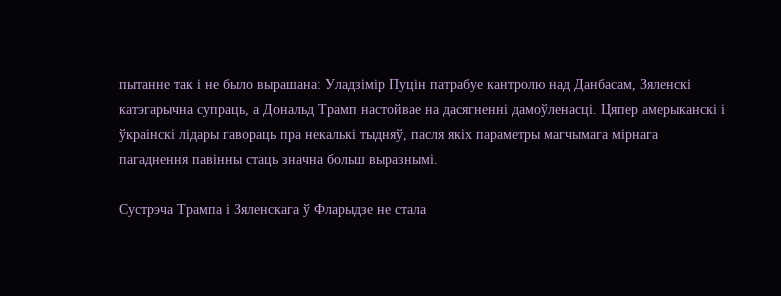пытанне так і не было вырашана: Уладзімір Пуцін патрабуе кантролю над Данбасам, Зяленскі катэгарычна супраць, а Дональд Трамп настойвае на дасягненні дамоўленасці. Цяпер амерыканскі і ўкраінскі лідары гавораць пра некалькі тыдняў, пасля якіх параметры магчымага мірнага пагаднення павінны стаць значна больш выразнымі.

Сустрэча Трампа і Зяленскага ў Фларыдзе не стала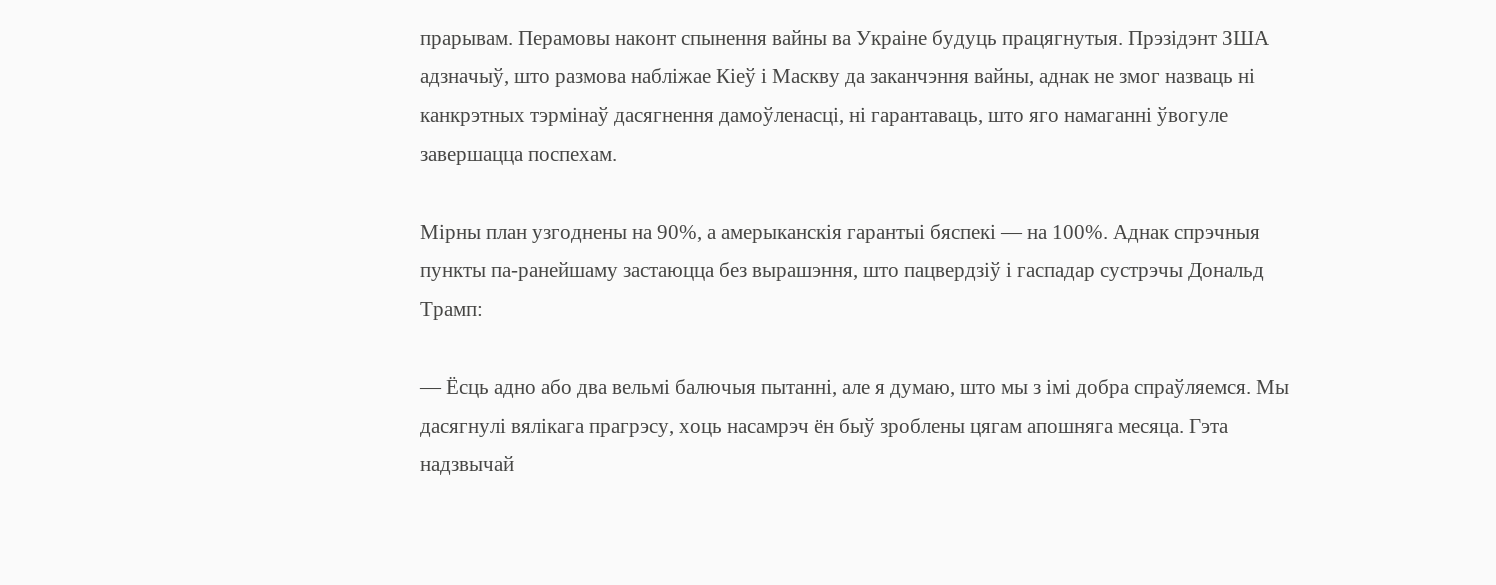прарывам. Перамовы наконт спынення вайны ва Украіне будуць працягнутыя. Прэзідэнт ЗША адзначыў, што размова набліжае Кіеў і Маскву да заканчэння вайны, аднак не змог назваць ні канкрэтных тэрмінаў дасягнення дамоўленасці, ні гарантаваць, што яго намаганні ўвогуле завершацца поспехам.

Мірны план узгоднены на 90%, а амерыканскія гарантыі бяспекі — на 100%. Аднак спрэчныя пункты па-ранейшаму застаюцца без вырашэння, што пацвердзіў і гаспадар сустрэчы Дональд Трамп:

— Ёсць адно або два вельмі балючыя пытанні, але я думаю, што мы з імі добра спраўляемся. Мы дасягнулі вялікага прагрэсу, хоць насамрэч ён быў зроблены цягам апошняга месяца. Гэта надзвычай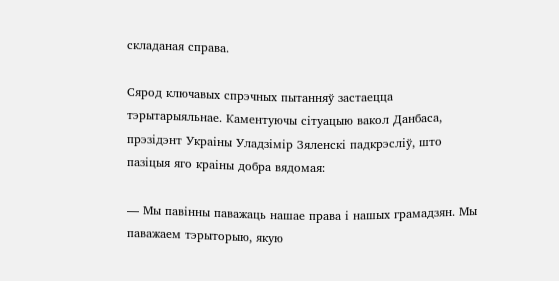складаная справа.

Сярод ключавых спрэчных пытанняў застаецца тэрытарыяльнае. Каментуючы сітуацыю вакол Данбаса, прэзідэнт Украіны Уладзімір Зяленскі падкрэсліў, што пазіцыя яго краіны добра вядомая:

— Мы павінны паважаць нашае права і нашых грамадзян. Мы паважаем тэрыторыю, якую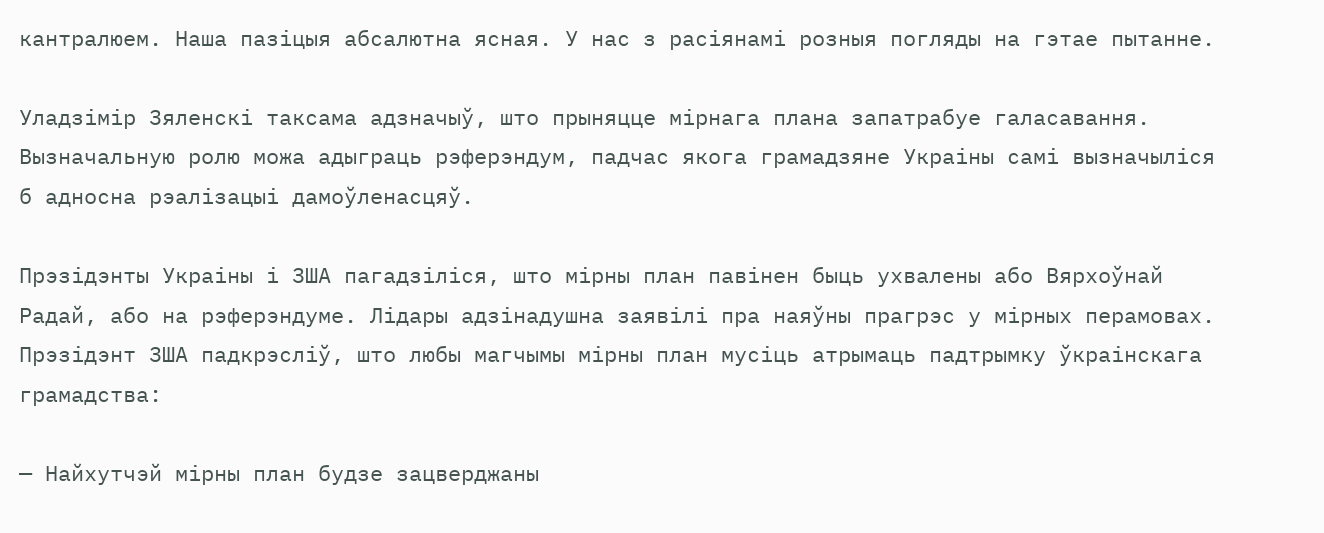кантралюем. Наша пазіцыя абсалютна ясная. У нас з расіянамі розныя погляды на гэтае пытанне.

Уладзімір Зяленскі таксама адзначыў, што прыняцце мірнага плана запатрабуе галасавання. Вызначальную ролю можа адыграць рэферэндум, падчас якога грамадзяне Украіны самі вызначыліся б адносна рэалізацыі дамоўленасцяў.

Прэзідэнты Украіны і ЗША пагадзіліся, што мірны план павінен быць ухвалены або Вярхоўнай Радай, або на рэферэндуме. Лідары адзінадушна заявілі пра наяўны прагрэс у мірных перамовах. Прэзідэнт ЗША падкрэсліў, што любы магчымы мірны план мусіць атрымаць падтрымку ўкраінскага грамадства:

— Найхутчэй мірны план будзе зацверджаны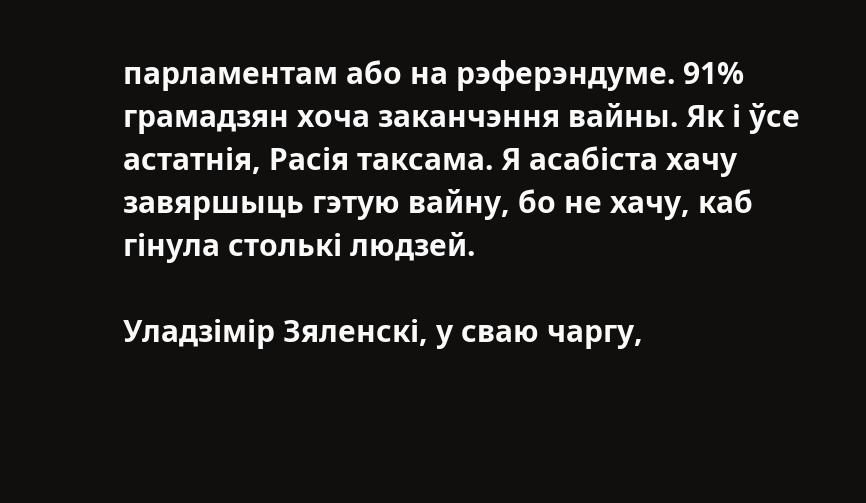парламентам або на рэферэндуме. 91% грамадзян хоча заканчэння вайны. Як і ўсе астатнія, Расія таксама. Я асабіста хачу завяршыць гэтую вайну, бо не хачу, каб гінула столькі людзей.

Уладзімір Зяленскі, у сваю чаргу,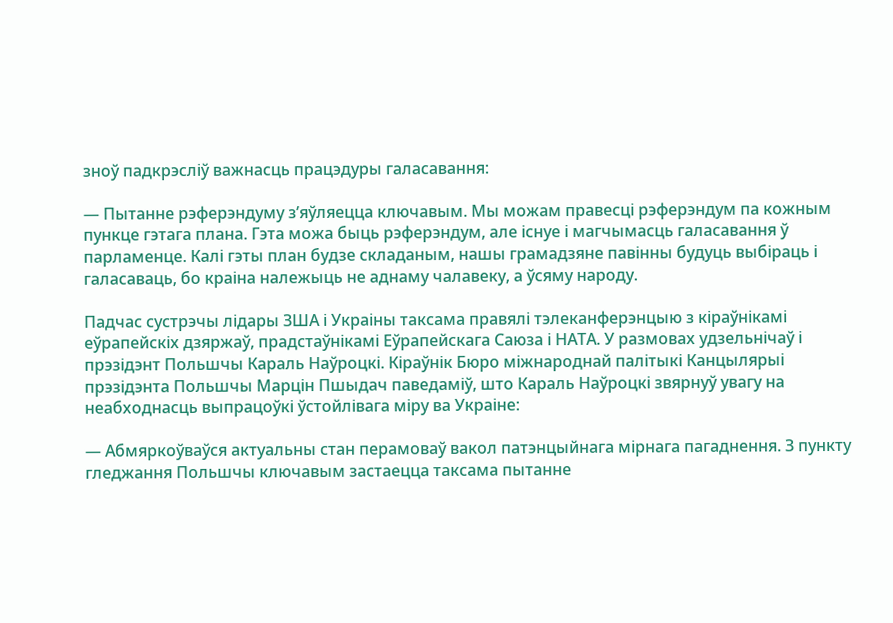зноў падкрэсліў важнасць працэдуры галасавання:

— Пытанне рэферэндуму з’яўляецца ключавым. Мы можам правесці рэферэндум па кожным пункце гэтага плана. Гэта можа быць рэферэндум, але існуе і магчымасць галасавання ў парламенце. Калі гэты план будзе складаным, нашы грамадзяне павінны будуць выбіраць і галасаваць, бо краіна належыць не аднаму чалавеку, а ўсяму народу.

Падчас сустрэчы лідары ЗША і Украіны таксама правялі тэлеканферэнцыю з кіраўнікамі еўрапейскіх дзяржаў, прадстаўнікамі Еўрапейскага Саюза і НАТА. У размовах удзельнічаў і прэзідэнт Польшчы Караль Наўроцкі. Кіраўнік Бюро міжнароднай палітыкі Канцылярыі прэзідэнта Польшчы Марцін Пшыдач паведаміў, што Караль Наўроцкі звярнуў увагу на неабходнасць выпрацоўкі ўстойлівага міру ва Украіне:

— Абмяркоўваўся актуальны стан перамоваў вакол патэнцыйнага мірнага пагаднення. З пункту гледжання Польшчы ключавым застаецца таксама пытанне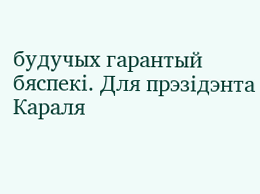будучых гарантый бяспекі. Для прэзідэнта Караля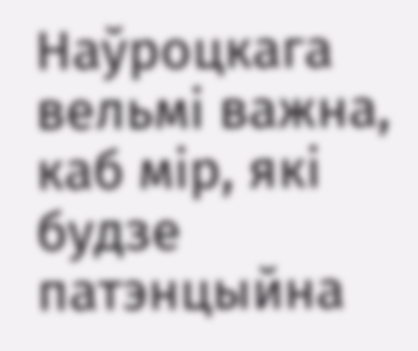Наўроцкага вельмі важна, каб мір, які будзе патэнцыйна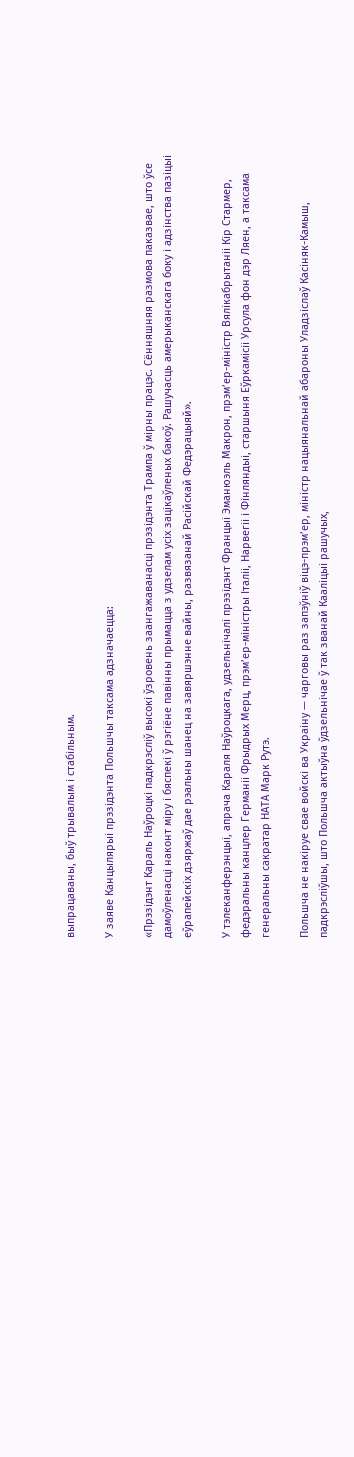выпрацаваны, быў трывалым і стабільным.

У заяве Канцылярыі прэзідэнта Польшчы таксама адзначаецца:

«Прэзідэнт Караль Наўроцкі падкрэсліў высокі ўзровень заангажаванасці прэзідэнта Трампа ў мірны працэс. Сённяшняя размова паказвае, што ўсе дамоўленасці наконт міру і бяспекі ў рэгіёне павінны прымацца з удзелам усіх зацікаўленых бакоў. Рашучасць амерыканскага боку і адзінства пазіцыі еўрапейскіх дзяржаў дае рэальны шанец на завяршэнне вайны, развязанай Расійскай Федэрацыяй».

У тэлеканферэнцыі, апрача Караля Наўроцкага, удзельнічалі прэзідэнт Францыі Эманюэль Макрон, прэм’ер-міністр Вялікабрытаніі Кір Стармер, федэральны канцлер Германіі Фрыдрых Мерц, прэм’ер-міністры Італіі, Нарвегіі і Фінляндыі, старшыня Еўркамісіі Урсула фон дэр Ляен, а таксама генеральны сакратар НАТА Марк Рутэ.

Польшча не накіруе свае войскі ва Украіну — чарговы раз запэўніў віцэ-прэм’ер, міністр нацыянальнай абароны Уладзіслаў Касіняк-Камыш, падкрэсліўшы, што Польшча актыўна ўдзельнічае ў так званай Кааліцыі рашучых,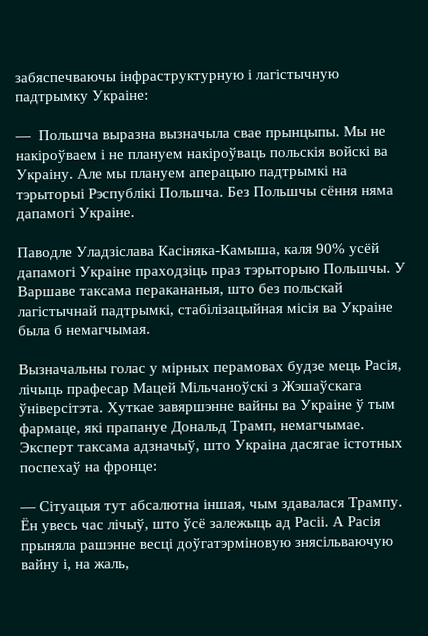забяспечваючы інфраструктурную і лагістычную падтрымку Украіне:

—  Польшча выразна вызначыла свае прынцыпы. Мы не накіроўваем і не плануем накіроўваць польскія войскі ва Украіну. Але мы плануем аперацыю падтрымкі на тэрыторыі Рэспублікі Польшча. Без Польшчы сёння няма дапамогі Украіне.

Паводле Уладзіслава Касіняка-Камыша, каля 90% усёй дапамогі Украіне праходзіць праз тэрыторыю Польшчы. У Варшаве таксама перакананыя, што без польскай лагістычнай падтрымкі, стабілізацыйная місія ва Украіне была б немагчымая.

Вызначальны голас у мірных перамовах будзе мець Расія, лічыць прафесар Мацей Мільчаноўскі з Жэшаўскага ўніверсітэта. Хуткае завяршэнне вайны ва Украіне ў тым фармаце, які прапануе Дональд Трамп, немагчымае. Эксперт таксама адзначыў, што Украіна дасягае істотных поспехаў на фронце:

— Сітуацыя тут абсалютна іншая, чым здавалася Трампу. Ён увесь час лічыў, што ўсё залежыць ад Расіі. А Расія прыняла рашэнне весці доўгатэрміновую знясільваючую вайну і, на жаль,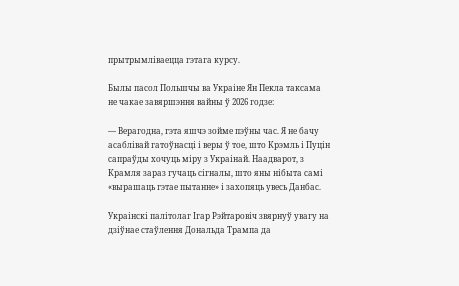прытрымліваецца гэтага курсу.

Былы пасол Польшчы ва Украіне Ян Пекла таксама не чакае завяршэння вайны ў 2026 годзе:

— Верагодна, гэта яшчэ зойме пэўны час. Я не бачу асаблівай гатоўнасці і веры ў тое, што Крэмль і Пуцін сапраўды хочуць міру з Украінай. Наадварот, з Крамля зараз гучаць сігналы, што яны нібыта самі «вырашаць гэтае пытанне» і захопяць увесь Данбас.

Украінскі палітолаг Ігар Рэйтаровіч звярнуў увагу на дзіўнае стаўлення Дональда Трампа да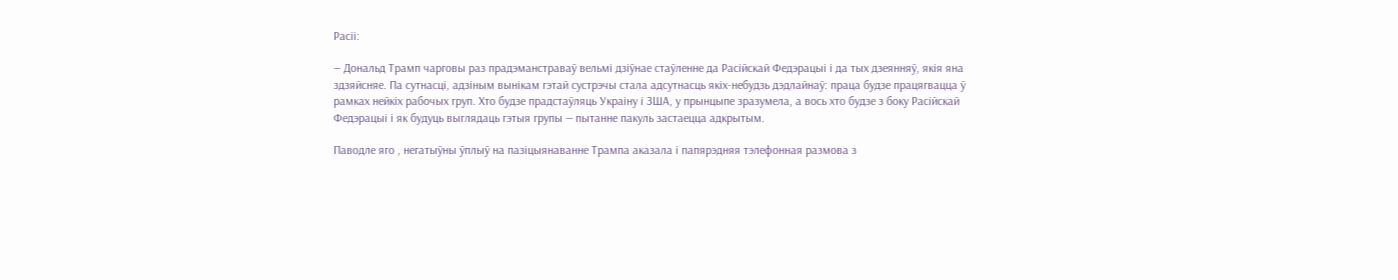Расіі:

— Дональд Трамп чарговы раз прадэманстраваў вельмі дзіўнае стаўленне да Расійскай Федэрацыі і да тых дзеянняў, якія яна здзяйсняе. Па сутнасці, адзіным вынікам гэтай сустрэчы стала адсутнасць якіх-небудзь дэдлайнаў: праца будзе працягвацца ў рамках нейкіх рабочых груп. Хто будзе прадстаўляць Украіну і ЗША, у прынцыпе зразумела, а вось хто будзе з боку Расійскай Федэрацыі і як будуць выглядаць гэтыя групы — пытанне пакуль застаецца адкрытым.

Паводле яго , негатыўны ўплыў на пазіцыянаванне Трампа аказала і папярэдняя тэлефонная размова з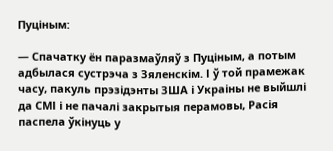Пуціным:

— Спачатку ён паразмаўляў з Пуціным, а потым адбылася сустрэча з Зяленскім. І ў той прамежак часу, пакуль прэзідэнты ЗША і Украіны не выйшлі да СМІ і не пачалі закрытыя перамовы, Расія паспела ўкінуць у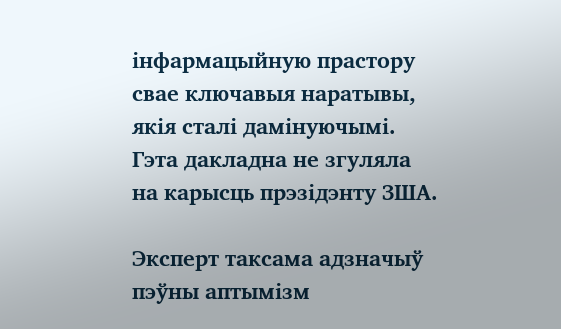інфармацыйную прастору свае ключавыя наратывы, якія сталі дамінуючымі. Гэта дакладна не згуляла на карысць прэзідэнту ЗША.

Эксперт таксама адзначыў пэўны аптымізм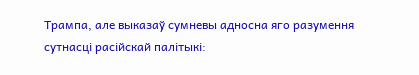Трампа, але выказаў сумневы адносна яго разумення сутнасці расійскай палітыкі: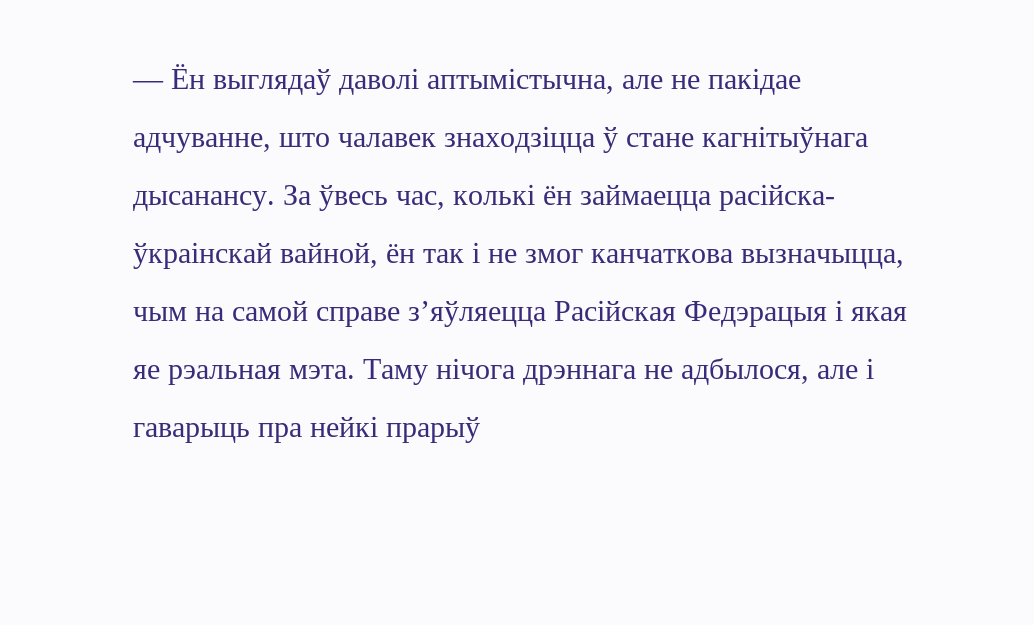— Ён выглядаў даволі аптымістычна, але не пакідае адчуванне, што чалавек знаходзіцца ў стане кагнітыўнага дысанансу. За ўвесь час, колькі ён займаецца расійска-ўкраінскай вайной, ён так і не змог канчаткова вызначыцца, чым на самой справе з’яўляецца Расійская Федэрацыя і якая яе рэальная мэта. Таму нічога дрэннага не адбылося, але і гаварыць пра нейкі прарыў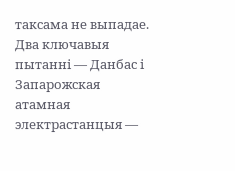таксама не выпадае. Два ключавыя пытанні — Данбас і Запарожская атамная электрастанцыя —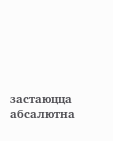застаюцца абсалютна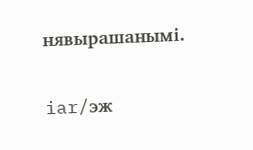нявырашанымі.

iar/эж